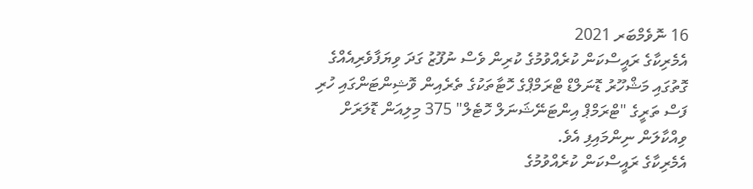16 ނޮވެމްބަރ 2021
އެމެރިކާގެ ރައީސްކަން ކުރެއްވުމުގެ ކުރިން ވެސް ނުފޫޒު ގަދަ ވިޔަފާވެރިއެއްގެ ގޮތުގައި މަޝްހޫރު ޑޮނަލްޑް ޓްރަމްޕްގެ ހޮޓާތަކުގެ ތެރެއިން ވޮޝިންޓަންގައި ހުރި ފަސް ތަރީގެ "ޓްރަމްޕް އިންޓަނޭޝަނަލް ހޮޓެލް" 375 މިލިއަން ޑޮލަރަށް ވިއްކާލަން ނިންމައިފި އެވެ.
އެމެރިކާގެ ރައީސްކަން ކުރެއްވުމުގެ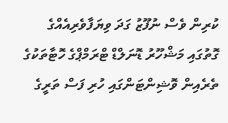ކުރިން ވެސް ނުފޫޒު ގަދަ ވިޔަފާވެރިއެއްގެ ގޮތުގައި މަޝްހޫރު ޑޮނަލްޑް ޓްރަމްޕްގެ ހޮޓާތަކުގެ ތެރެއިން ވޮޝިންޓަންގައި ހުރި ފަސް ތަރީގެ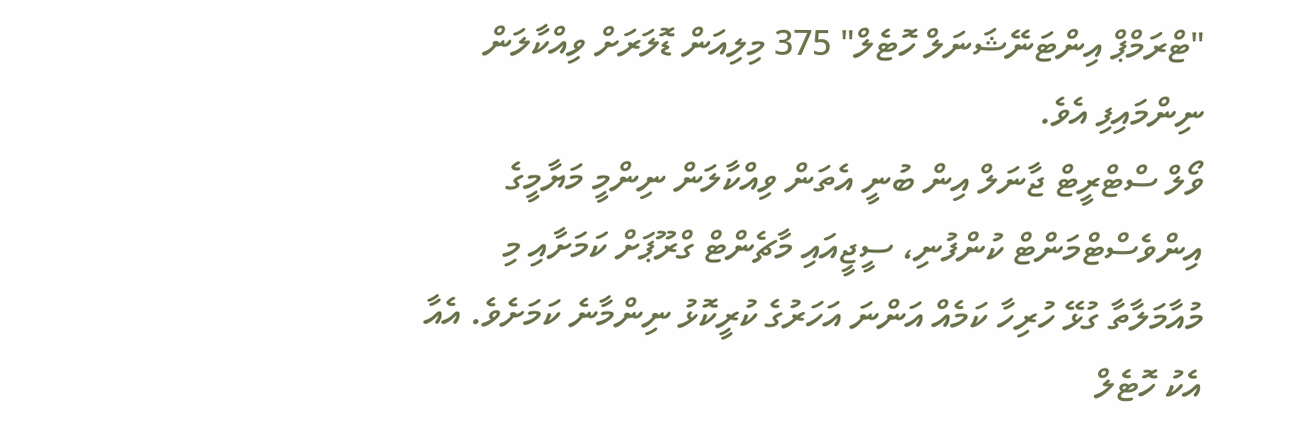"ޓްރަމްޕް އިންޓަނޭޝަނަލް ހޮޓެލް" 375 މިލިއަން ޑޮލަރަށް ވިއްކާލަން ނިންމައިފި އެވެ.
ވޯލް ސްޓްރީޓް ޖާނަލް އިން ބުނީ އެތަން ވިއްކާލަން ނިންމީ މަޔާމީގެ އިންވެސްޓްމަންޓް ކުންފުނި، ސީޖީއައި މާޗެންޓް ގްރޫޕަށް ކަމަށާއި މި މުއާމަލާތާ ގުޅޭ ހުރިހާ ކަމެއް އަންނަ އަހަރުގެ ކުރީކޮޅު ނިންމާނެ ކަމަށެވެ. އެއާ އެކު ހޮޓެލް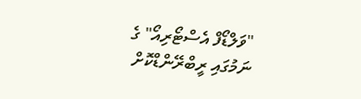"ވަލްޑޯފް އެސްޓޯރިއޯ" ގެ ނަމުގައި ރީބްރޭންޑްކޮށް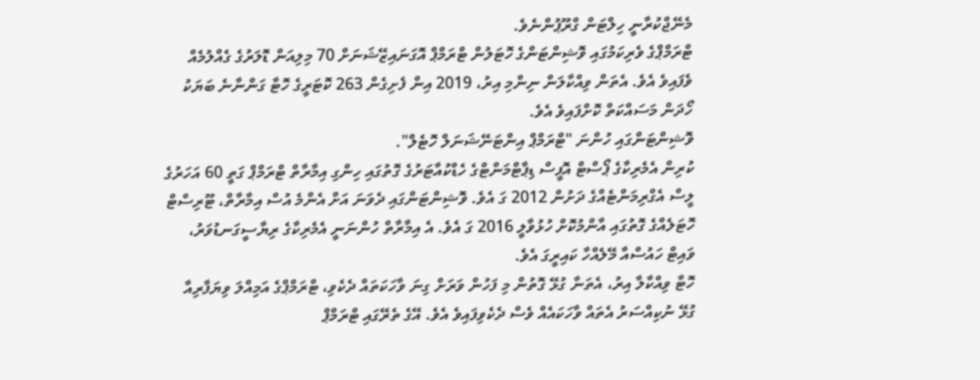މެނޭޖްކުރާނީ ހިލްޓަން ގްރޫޕުންނެވެ.
ޓްރަމްޕްގެ ވެރިކަމުގައި ވޮޝިންޓަންގެ ހޮޓަލުން ޓްރަމްޕް އޮގަނައިޒޭޝަނަށް 70 މިލިއަން ޑޮލަރުގެ ގެއްލުމެއް ވެފައިވެ އެވެ. އެތަން ވިއްކާލަން ނިންމި އިރު، 2019 އިން ފެށިގެން 263 ކޮޓަރީގެ ހޮޓާ ގަންނާނެ ބަޔަކު ހޯދަން މަސައްކަތް ކޮށްފައިވެ އެވެ.
ވޮޝިންޓަންގައި ހުންނަ "ޓްރަމްޕް އިންޓަނޭޝަނަލް ހޮޓެލް".
ކުރިން އެމެރިކާގެ ޕޯސްޓް އޮފީސް ޑިޕާޓްމަންޓްގެ ހެޑްކުއާޓަރުގެ ގޮތުގައި ހިންގި އިމާރާތް ޓްރަމްޕް ގަތީ 60 އަހަރުގެ ލީސް އެގްރިމަންޓެއްގެ ދަށުން 2012 ގަ އެވެ. ވޮޝިންޓަންގައި ދެވަނަ އަށް އެންމެ އުސް އިމާރާތް، ޓޫރިސްޓް ހޮޓަލެއްގެ ގޮތުގައި އާންމުކޮށް ހުޅުވާލީ 2016 ގަ އެވެ. އެ އިމާރާތް ހުންނަނީ އެމެރިކާގެ ރިޔާސީގަނޑުވަރު، ވައިޓް ހައުސްއާ މޭލެއްހާ ކައިރީގަ އެވެ.
ހޮޓާ ވިއްކާލާ އިރު، އެތަނާ ގުޅޭ ގޮތުން މި ފަހުން ވަރަށް ގިނަ ވާހަކަތައް ދެކެވި، ޓްރަމްޕްގެ އަމިއްލަ ވިޔަފާރިއާ ގުޅޭ ނުކިއްސަރު އެތައް ވާހަކައެއް ވެސް ދެކެވިފައިވެ އެވެ. އޭގެ ތެރޭގައި ޓްރަމްޕް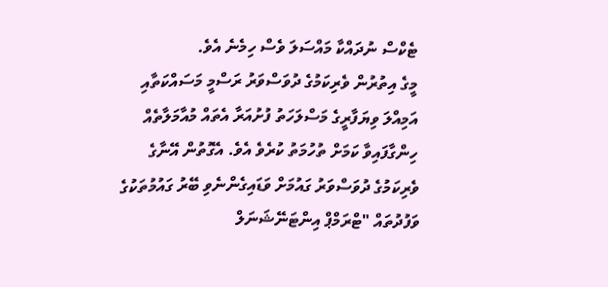ޓެކްސް ނުދައްކާ މައްސަލަ ވެސް ހިމެނެ އެވެ.
މީގެ އިތުރުން ވެރިކަމުގެ ދުވަސްވަރު ރަސްމީ މަސައްކަތާއި އަމިއްލަ ވިޔަފާރީގެ މަސްލަހަތު ފުށުއަރާ އެތައް މުއާމަލާތެއް ހިންގާފައިވާ ކަމަށް ތުހުމަތު ކުރެވެ އެވެ. އެގޮތުން އޭނާގެ ވެރިކަމުގެ ދުވަސްވަރު ގައުމަށް ވަޑައިގެންނެވި ބޭރު ގައުމުތަކުގެ ވަފުދުތައް "ޓްރަމްޕް އިންޓަނޭޝަނަލް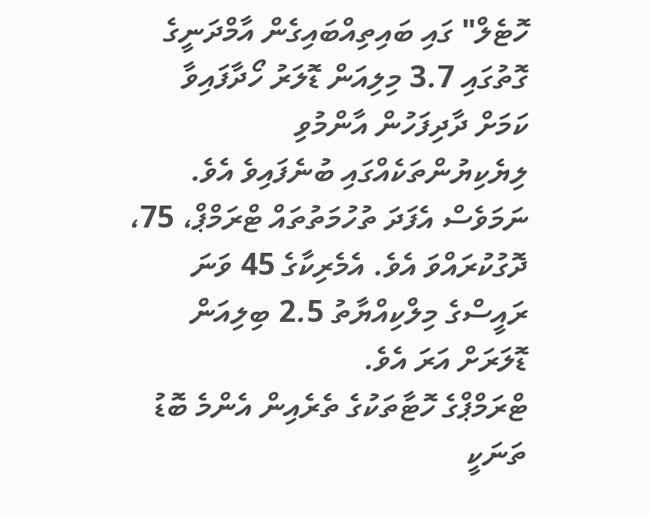ހޮޓެލް" ގައި ބައިތިއްބައިގެން އާމްދަނީގެ ގޮތުގައި 3.7 މިލިއަން ޑޮލަރު ހޯދާފައިވާ ކަމަށް ދާދިފަހުން އާންމުވި ލިޔެކިޔުންތަކެއްގައި ބުނެފައިވެ އެވެ.
ނަމަވެސް އެފަދަ ތުހުމަތުތައް ޓްރަމްޕް، 75، ދޮގުކުރައްވަ އެވެ. އެމެރިކާގެ 45 ވަނަ ރައީސްގެ މިލްކިއްޔާތު 2.5 ބިލިއަން ޑޮލަރަށް އަރަ އެވެ.
ޓްރަމްޕްގެ ހޮޓާތަކުގެ ތެރެއިން އެންމެ ބޮޑު ތަނަކީ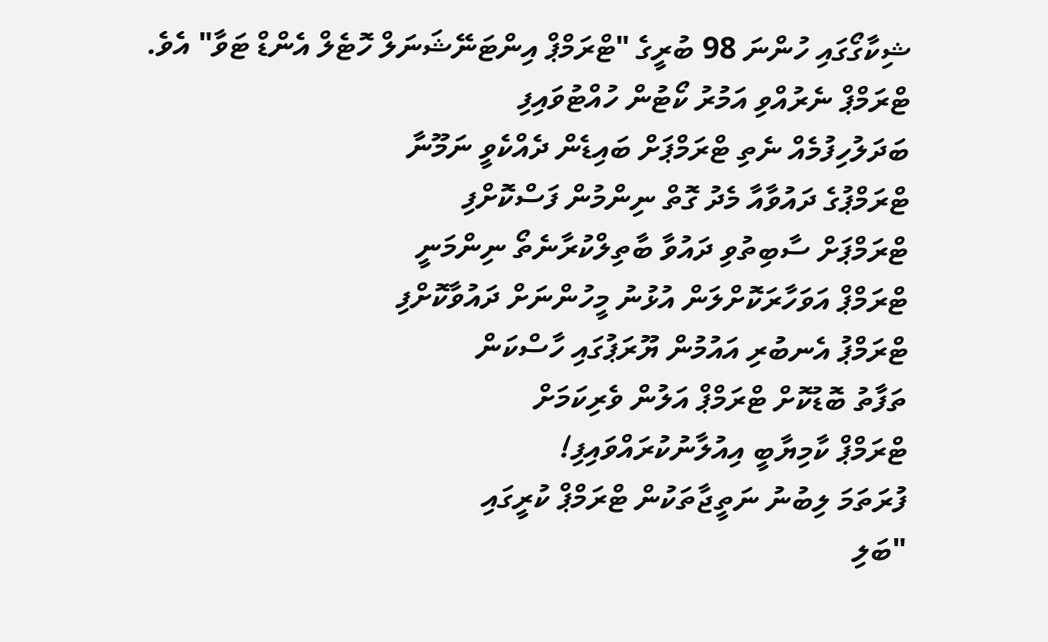ޝިކާގޯގައި ހުންނަ 98 ބުރީގެ "ޓްރަމްޕް އިންޓަނޭޝަނަލް ހޮޓެލް އެންޑް ޓަވާ" އެވެ.
ޓްރަމްޕް ނެރުއްވި އަމުރު ކޯޓުން ހުއްޓުވައިފި
ބަދަލުހިފުމެއް ނެތި ޓްރަމްޕަށް ބައިޑެން ދެއްކެވީ ނަމޫނާ
ޓްރަމްޕުގެ ދައުވާއާ މެދު ގޮތް ނިންމުން ފަސްކޮށްފި
ޓްރަމްޕަށް ސާބިތުވި ދައުވާ ބާތިލްކުރާނެތޯ ނިންމަނީ
ޓްރަމްޕް އަވަހާރަކޮށްލަން އުޅުނު މީހުންނަށް ދައުވާކޮށްފި
ޓްރަމްޕު އެނބުރި އައުމުން ޔޫރަޕުގައި ހާސްކަން
ތަފާތު ބޮޑުކޮށް ޓްރަމްޕް އަލުން ވެރިކަމަށް
ޓްރަމްޕް ކާމިޔާބީ އިއުލާނުކުރައްވައިފި!
ފުރަތަމަ ލިބުނު ނަތީޖާތަކުން ޓްރަމްޕް ކުރީގައި
"ބަލި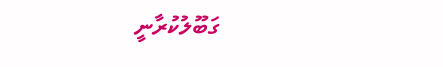ގަބޫލުކުރާނީ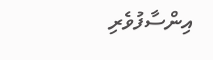އިންސާފުވެރި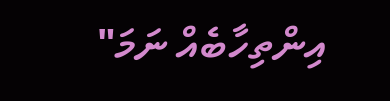އިންތިހާބެއް ނަމަ"